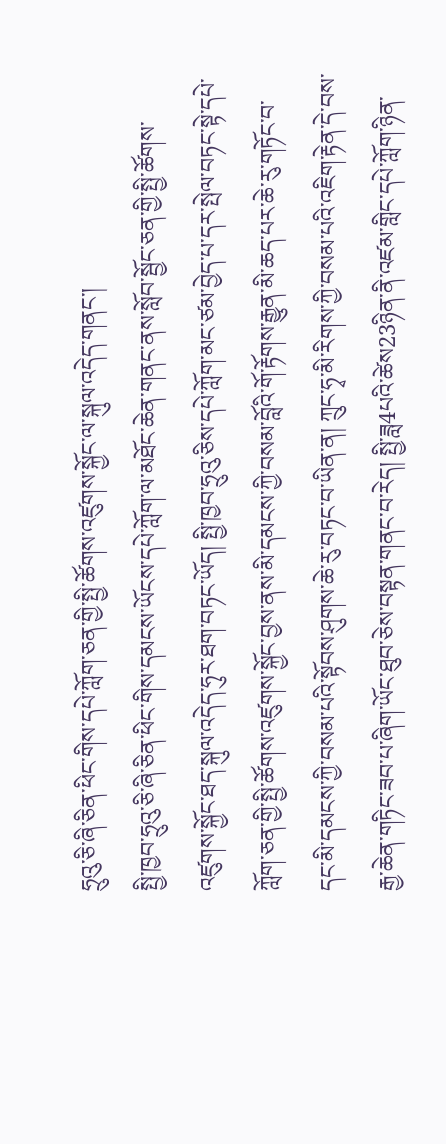ཧྲུའུ་ཅི་ཞི་ཅིན་ཕིང་གིས་དཔེ་ཀློག་ཅན་གྱི་སྤྱི་ཚོགས་འཛུགས་སྐྱོང་ལ་སྐུལ་འདེད་གནང་།
སྤྱི་ཁྱབ་ཧྲུའུ་ཅི་ཞི་ཅིན་ཕིང་གིས་དམངས་ཡོངས་དཔེ་ཀློག་ལ་མཐོང་ཆེན་གནང་ནས་སློབ་སྦྱོང་ཅན་གྱི་སྤྱི་ཚོགས་འཛུགས་སྐྱོང་ཐད་སྐུལ་འདེད་ཧུར་ཐག་བཏང་ཡོད། སྤྱི་ཁྱབ་ཧྲུའུ་ཅིས་དཔེ་ཀློག་མང་ཙམ་བྱེད་པ་དར་སྤེལ་བཏང་སྟེ་དཔེ་ཀློག་ཅན་གྱི་སྤྱི་ཚོགས་འཛུགས་སྐྱོང་བྱས་ནས་མི་དམངས་ཀྱི་བསམ་བློའི་གོ་རྟོགས་རྒྱུན་མི་ཆད་པར་ཆེ་རུ་གཏོང་བ་དང་མི་དམངས་ཀྱི་བསམ་པའི་སྟོབས་ཤུགས་ཆེ་རུ་བཏང་བ་ཡིན་ན། ཀྲུང་ཧྭ་མི་རིགས་ཀྱི་བསམ་པའི་འཇིག་རྟེན་དེ་བས་རྒྱ་ཆེན་གཏིང་ཟབ་པ་ཞིག་ཡོང་ཐུབ་ཅེས་བསྟན་གནང་བ་རེད། སྤྱི་ཟླ4པའི་ཚེས23ཉིན་ནི་འཛམ་གླིང་དཔེ་ཀློག་ཉིན་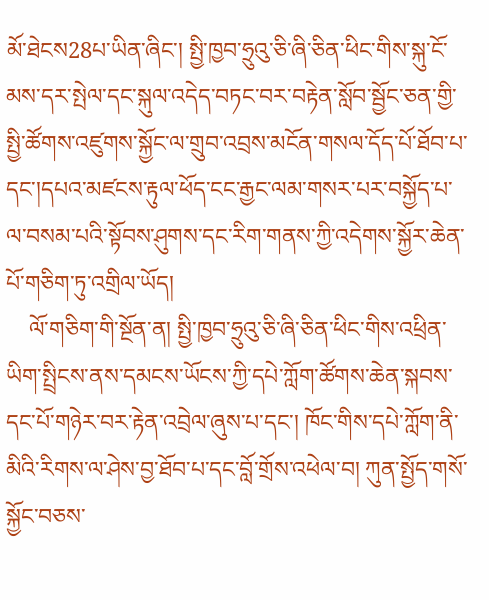མོ་ཐེངས28པ་ཡིན་ཞིང་། སྤྱི་ཁྱབ་ཧྲུའུ་ཅི་ཞི་ཅིན་ཕིང་གིས་སྐུ་ངོ་མས་དར་སྤེལ་དང་སྐུལ་འདེད་བཏང་བར་བརྟེན་སློབ་སྦྱོང་ཅན་གྱི་སྤྱི་ཚོགས་འཛུགས་སྐྱོང་ལ་གྲུབ་འབྲས་མངོན་གསལ་དོད་པོ་ཐོབ་པ་དང་།དཔའ་མཛངས་རྟུལ་ཕོད་ངང་རྒྱང་ལམ་གསར་པར་བསྐྱོད་པ་ལ་བསམ་པའི་སྟོབས་ཤུགས་དང་རིག་གནས་ཀྱི་འདེགས་སྐྱོར་ཆེན་པོ་གཅིག་ཏུ་འགྲིལ་ཡོད།
    ལོ་གཅིག་གི་སྔོན་ན། སྤྱི་ཁྱབ་ཧྲུའུ་ཅི་ཞི་ཅིན་ཕིང་གིས་འཕྲིན་ཡིག་སྤྲིངས་ནས་དམངས་ཡོངས་ཀྱི་དཔེ་ཀློག་ཚོགས་ཆེན་སྐབས་དང་པོ་གཉེར་བར་རྟེན་འབྲེལ་ཞུས་པ་དང་། ཁོང་གིས་དཔེ་ཀློག་ནི་མིའི་རིགས་ལ་ཤེས་བྱ་ཐོབ་པ་དང་བློ་གྲོས་འཕེལ་བ། ཀུན་སྤྱོད་གསོ་སྐྱོང་བཅས་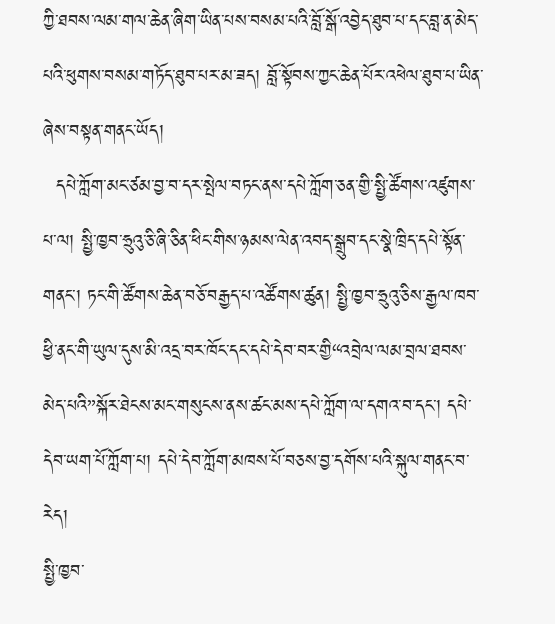ཀྱི་ཐབས་ལམ་གལ་ཆེན་ཞིག་ཡིན་པས་བསམ་པའི་བློ་སྒོ་འབྱེད་ཐུབ་པ་དང་བླ་ན་མེད་པའི་ཕུགས་བསམ་གཏོད་ཐུབ་པར་མ་ཟད། བློ་སྟོབས་ཀྱང་ཆེན་པོར་འཕེལ་ཐུབ་པ་ཡིན་ཞེས་བསྟན་གནང་ཡོད།
  དཔེ་ཀློག་མང་ཙམ་བྱ་བ་དར་སྤེལ་བཏང་ནས་དཔེ་ཀློག་ཅན་གྱི་སྤྱི་ཚོགས་འཛུགས་པ་ལ། སྤྱི་ཁྱབ་ཧྲུའུ་ཅི་ཞི་ཅིན་ཕིང་གིས་ཉམས་ལེན་འབད་སྒྲུབ་དང་སྣེ་ཁྲིད་དཔེ་སྟོན་གནང་། ཏང་གི་ཚོགས་ཆེན་བཅོ་བརྒྱད་པ་འཚོགས་ཚུན། སྤྱི་ཁྱབ་ཧྲུའུ་ཅིས་རྒྱལ་ཁབ་ཕྱི་ནང་གི་ཡུལ་དུས་མི་འདྲ་བར་ཁོང་དང་དཔེ་དེབ་བར་གྱི“འབྲེལ་ལམ་བྲལ་ཐབས་མེད་པའི”སྐོར་ཐེངས་མང་གསུངས་ནས་ཚང་མས་དཔེ་ཀློག་ལ་དགའ་བ་དང་། དཔེ་དེབ་ཡག་པོ་ཀློག་པ། དཔེ་དེབ་ཀློག་མཁས་པོ་བཅས་བྱ་དགོས་པའི་སྐུལ་གནང་བ་རེད།
སྤྱི་ཁྱབ་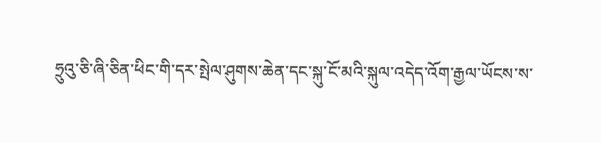ཧྲུའུ་ཅི་ཞི་ཅིན་ཕིང་གི་དར་སྤེལ་ཤུགས་ཆེན་དང་སྐུ་ངོ་མའི་སྐུལ་འདེད་འོག་རྒྱལ་ཡོངས་ས་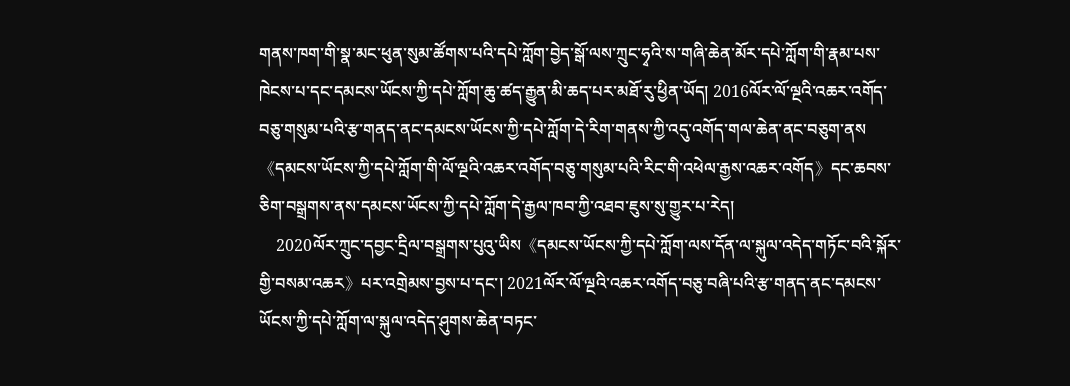གནས་ཁག་གི་སྣ་མང་ཕུན་སུམ་ཚོགས་པའི་དཔེ་ཀློག་བྱེད་སྒོ་ལས་ཀྲུང་ཧྭའི་ས་གཞི་ཆེན་མོར་དཔེ་ཀློག་གི་རྣམ་པས་ཁེངས་པ་དང་དམངས་ཡོངས་ཀྱི་དཔེ་ཀློག་ཆུ་ཚད་རྒྱུན་མི་ཆད་པར་མཐོ་རུ་ཕྱིན་ཡོད། 2016ལོར་ལོ་ལྔའི་འཆར་འགོད་བཅུ་གསུམ་པའི་རྩ་གནད་ནང་དམངས་ཡོངས་ཀྱི་དཔེ་ཀློག་དེ་རིག་གནས་ཀྱི་འདུ་འགོད་གལ་ཆེན་ནང་བཅུག་ནས《དམངས་ཡོངས་ཀྱི་དཔེ་ཀློག་གི་ལོ་ལྔའི་འཆར་འགོད་བཅུ་གསུམ་པའི་རིང་གི་འཕེལ་རྒྱས་འཆར་འགོད》དང་ཆབས་ཅིག་བསྒྲགས་ནས་དམངས་ཡོངས་ཀྱི་དཔེ་ཀློག་དེ་རྒྱལ་ཁབ་ཀྱི་འཐབ་ཇུས་སུ་གྱུར་པ་རེད།
    2020ལོར་ཀྲུང་དབྱང་དྲིལ་བསྒྲགས་པུའུ་ཡིས《དམངས་ཡོངས་ཀྱི་དཔེ་ཀློག་ལས་དོན་ལ་སྐུལ་འདེད་གཏོང་བའི་སྐོར་གྱི་བསམ་འཆར》པར་འགྲེམས་བྱས་པ་དང་། 2021ལོར་ལོ་ལྔའི་འཆར་འགོད་བཅུ་བཞི་པའི་རྩ་གནད་ནང་དམངས་ཡོངས་ཀྱི་དཔེ་ཀློག་ལ་སྐུལ་འདེད་ཤུགས་ཆེན་བཏང་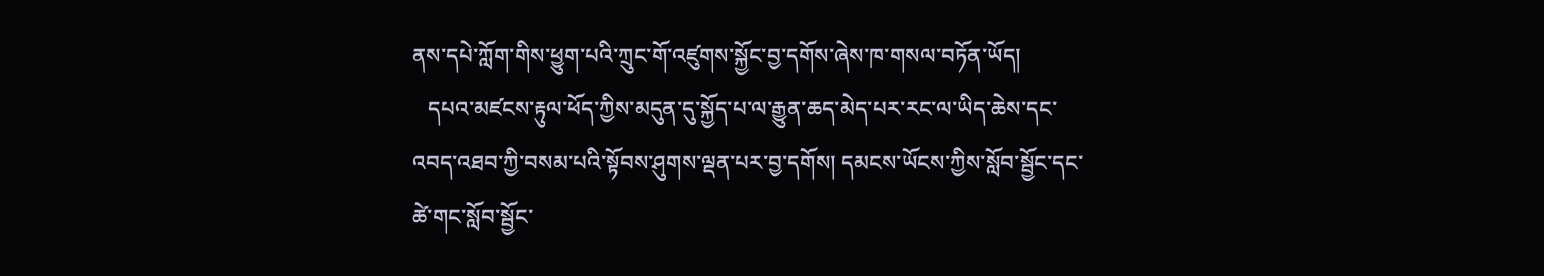ནས་དཔེ་ཀློག་གིས་ཕྱུག་པའི་ཀྲུང་གོ་འཛུགས་སྐྱོང་བྱ་དགོས་ཞེས་ཁ་གསལ་བཏོན་ཡོད།
   དཔའ་མཛངས་རྟུལ་ཕོད་ཀྱིས་མདུན་དུ་སྐྱོད་པ་ལ་རྒྱུན་ཆད་མེད་པར་རང་ལ་ཡིད་ཆེས་དང་འབད་འཐབ་ཀྱི་བསམ་པའི་སྟོབས་ཤུགས་ལྡན་པར་བྱ་དགོས། དམངས་ཡོངས་ཀྱིས་སློབ་སྦྱོང་དང་ཚེ་གང་སློབ་སྦྱོང་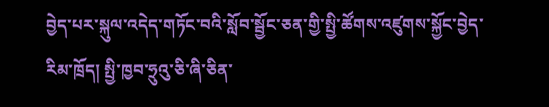བྱེད་པར་སྐུལ་འདེད་གཏོང་བའི་སློབ་སྦྱོང་ཅན་གྱི་སྤྱི་ཚོགས་འཛུགས་སྐྱོང་བྱེད་རིམ་ཁྲོད། སྤྱི་ཁྱབ་ཧྲུའུ་ཅི་ཞི་ཅིན་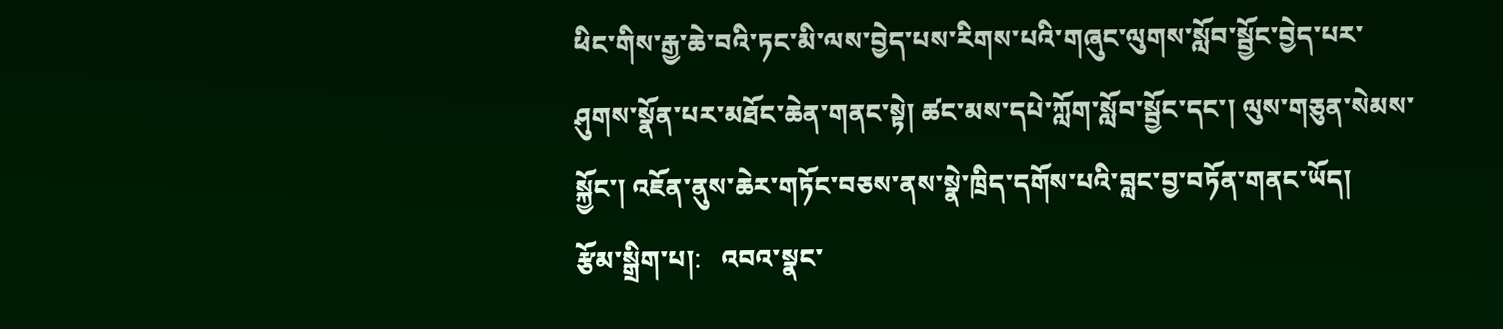ཕིང་གིས་རྒྱ་ཆེ་བའི་ཏང་མི་ལས་བྱེད་པས་རིགས་པའི་གཞུང་ལུགས་སློབ་སྦྱོང་བྱེད་པར་ཤུགས་སྣོན་པར་མཐོང་ཆེན་གནང་སྟེ། ཚང་མས་དཔེ་ཀློག་སློབ་སྦྱོང་དང་། ལུས་གཅུན་སེམས་སྐྱོང་། འཇོན་ནུས་ཆེར་གཏོང་བཅས་ནས་སྣེ་ཁྲིད་དགོས་པའི་བླང་བྱ་བཏོན་གནང་ཡོད།
རྩོམ་སྒྲིག་པ།:   འབའ་སྣང་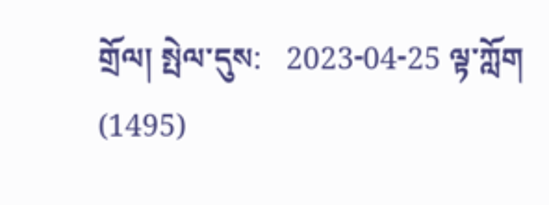གྲོལ། སྤེལ་དུས:   2023-04-25 ལྟ་ཀློག (1495)